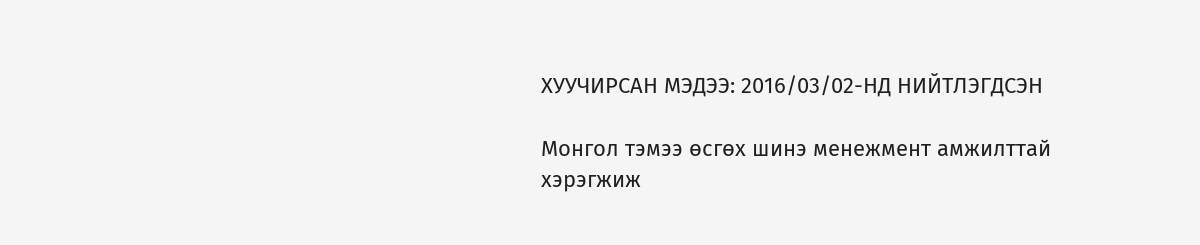ХУУЧИРСАН МЭДЭЭ: 2016/03/02-НД НИЙТЛЭГДСЭН

Монгол тэмээ өсгөх шинэ менежмент амжилттай хэрэгжиж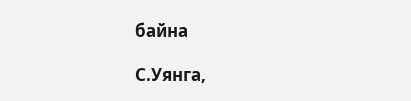байна

С.Уянга,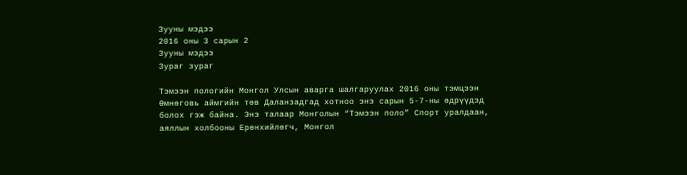Зууны мэдээ
2016 оны 3 сарын 2
Зууны мэдээ
Зураг зураг

Тэмээн пологийн Монгол Улсын аварга шалгаруулах 2016 оны тэмцээн Өмнөговь аймгийн төв Даланзадгад хотноо энэ сарын 5-7-ны өдрүүдэд болох гэж байна. Энэ талаар Монголын “Тэмээн поло” Спорт уралдаан, аяллын холбооны Ерөнхийлөгч, Монгол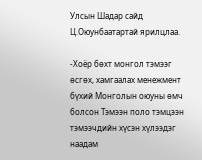Улсын Шадар сайд Ц.Оюунбаатартай ярилцлаа.

-Хоёр бөхт монгол тэмээг өсгөх, хамгаалах менежмент бүхий Монголын оюуны өмч болсон Тэмээн поло тэмцээн тэмээчдийн хүсэн хүлээдэг наадам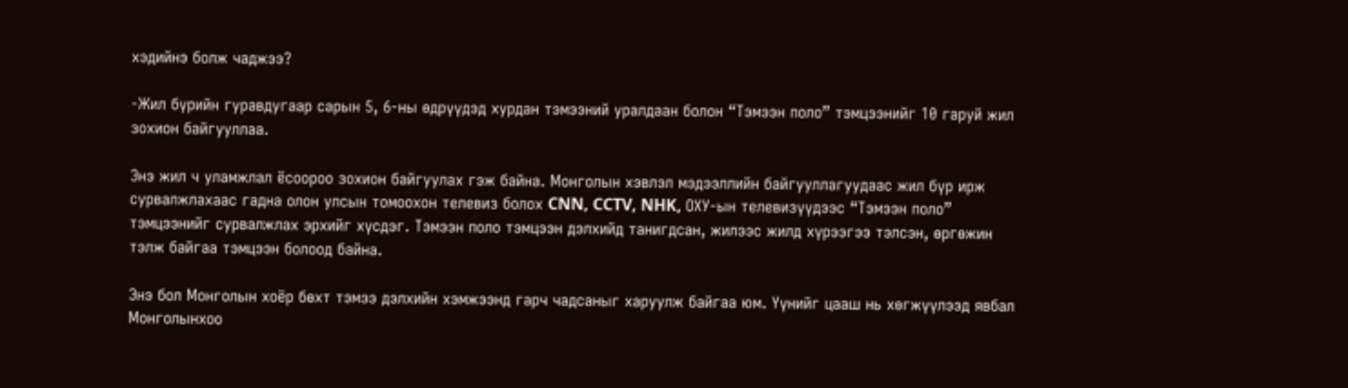хэдийнэ болж чаджээ?

-Жил бүрийн гуравдугаар сарын 5, 6-ны өдрүүдэд хурдан тэмээний уралдаан болон “Тэмээн поло” тэмцээнийг 10 гаруй жил зохион байгууллаа.

Энэ жил ч уламжлал ёсоороо зохион байгуулах гэж байна. Монголын хэвлэл мэдээллийн байгууллагуудаас жил бүр ирж сурвалжлахаас гадна олон улсын томоохон телевиз болох CNN, CCTV, NHK, ОХУ-ын телевизүүдээс “Тэмээн поло” тэмцээнийг сурвалжлах эрхийг хүсдэг. Тэмээн поло тэмцээн дэлхийд танигдсан, жилээс жилд хүрээгээ тэлсэн, өргөжин тэлж байгаа тэмцээн болоод байна.

Энэ бол Монголын хоёр бөхт тэмээ дэлхийн хэмжээнд гарч чадсаныг харуулж байгаа юм. Үүнийг цааш нь хөгжүүлээд явбал Монголынхоо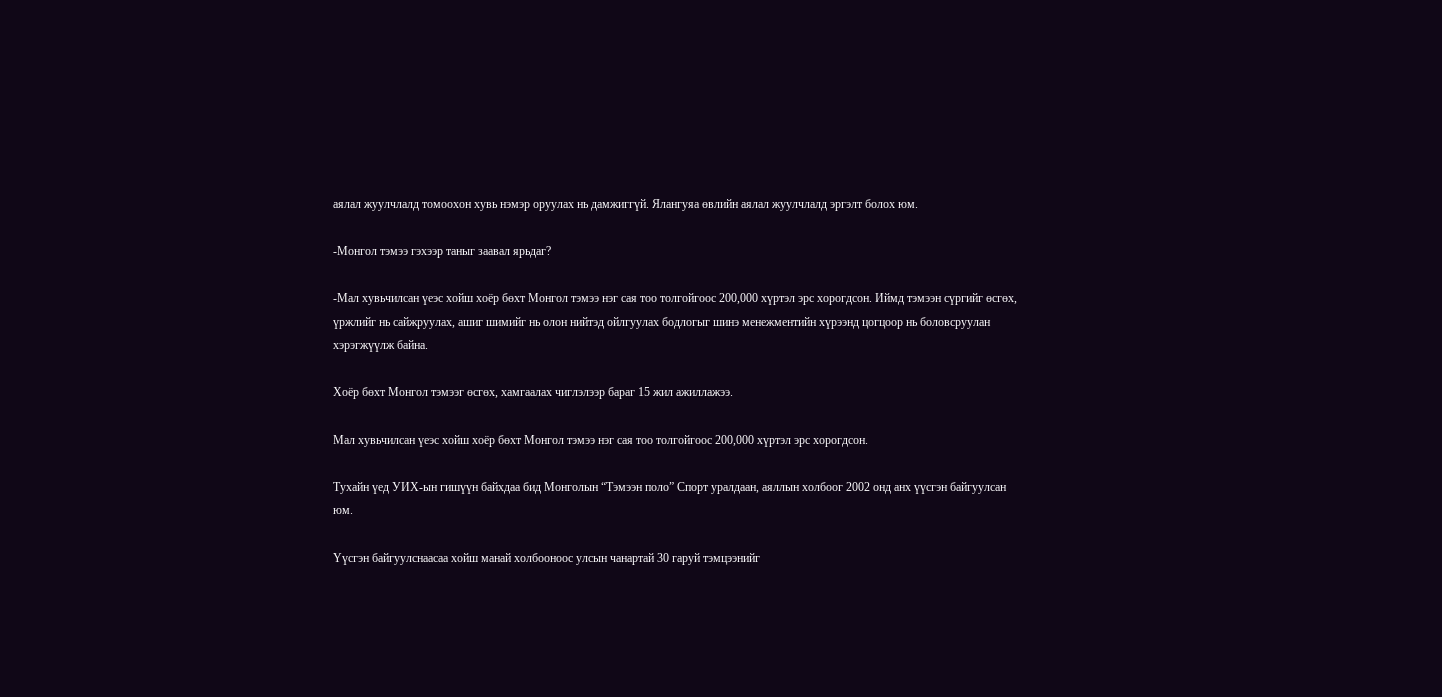аялал жуулчлалд томоохон хувь нэмэр оруулах нь дамжиггүй. Ялангуяа өвлийн аялал жуулчлалд эргэлт болох юм.

-Монгол тэмээ гэхээр таныг заавал ярьдаг?

-Мал хувьчилсан үеэс хойш хоёр бөхт Монгол тэмээ нэг сая тоо толгойгоос 200,000 хүртэл эрс хорогдсон. Иймд тэмээн сүргийг өсгөх, үржлийг нь сайжруулах, ашиг шимийг нь олон нийтэд ойлгуулах бодлогыг шинэ менежментийн хүрээнд цогцоор нь боловсруулан хэрэгжүүлж байна.

Хоёр бөхт Монгол тэмээг өсгөх, хамгаалах чиглэлээр бараг 15 жил ажиллажээ.

Мал хувьчилсан үеэс хойш хоёр бөхт Монгол тэмээ нэг сая тоо толгойгоос 200,000 хүртэл эрс хорогдсон.

Тухайн үед УИХ-ын гишүүн байхдаа бид Монголын “Тэмээн поло” Спорт уралдаан, аяллын холбоог 2002 онд анх үүсгэн байгуулсан юм.

Үүсгэн байгуулснаасаа хойш манай холбооноос улсын чанартай 30 гаруй тэмцээнийг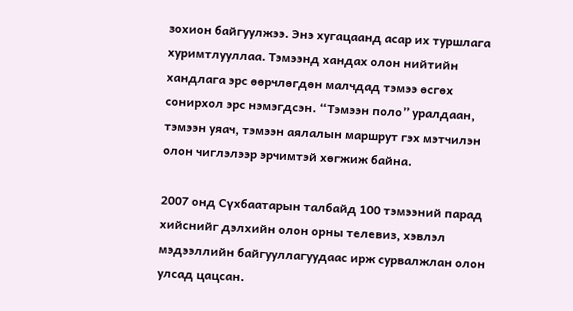зохион байгуулжээ. Энэ хугацаанд асар их туршлага хуримтлууллаа. Тэмээнд хандах олон нийтийн хандлага эрс өөрчлөгдөн малчдад тэмээ өсгөх сонирхол эрс нэмэгдсэн. “Тэмээн поло” уралдаан, тэмээн уяач, тэмээн аялалын маршрут гэх мэтчилэн олон чиглэлээр эрчимтэй хөгжиж байна.

2007 онд Сүхбаатарын талбайд 100 тэмээний парад хийснийг дэлхийн олон орны телевиз, хэвлэл мэдээллийн байгууллагуудаас ирж сурвалжлан олон улсад цацсан.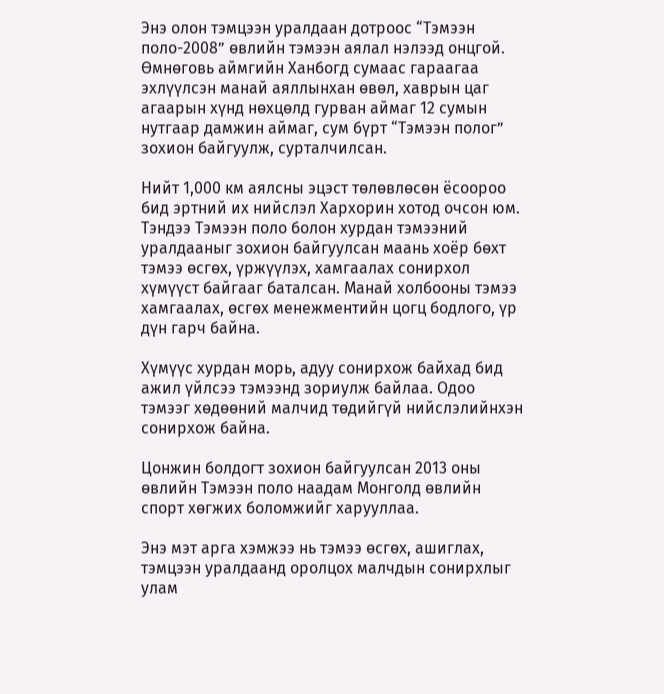Энэ олон тэмцээн уралдаан дотроос “Тэмээн поло-2008” өвлийн тэмээн аялал нэлээд онцгой. Өмнөговь аймгийн Ханбогд сумаас гараагаа эхлүүлсэн манай аяллынхан өвөл, хаврын цаг агаарын хүнд нөхцөлд гурван аймаг 12 сумын нутгаар дамжин аймаг, сум бүрт “Тэмээн полог” зохион байгуулж, сурталчилсан.

Нийт 1,000 км аялсны эцэст төлөвлөсөн ёсоороо бид эртний их нийслэл Хархорин хотод очсон юм. Тэндээ Тэмээн поло болон хурдан тэмээний уралдааныг зохион байгуулсан маань хоёр бөхт тэмээ өсгөх, үржүүлэх, хамгаалах сонирхол хүмүүст байгааг баталсан. Манай холбооны тэмээ хамгаалах, өсгөх менежментийн цогц бодлого, үр дүн гарч байна.

Хүмүүс хурдан морь, адуу сонирхож байхад бид ажил үйлсээ тэмээнд зориулж байлаа. Одоо тэмээг хөдөөний малчид төдийгүй нийслэлийнхэн сонирхож байна.

Цонжин болдогт зохион байгуулсан 2013 оны өвлийн Тэмээн поло наадам Монголд өвлийн спорт хөгжих боломжийг харууллаа.

Энэ мэт арга хэмжээ нь тэмээ өсгөх, ашиглах, тэмцээн уралдаанд оролцох малчдын сонирхлыг улам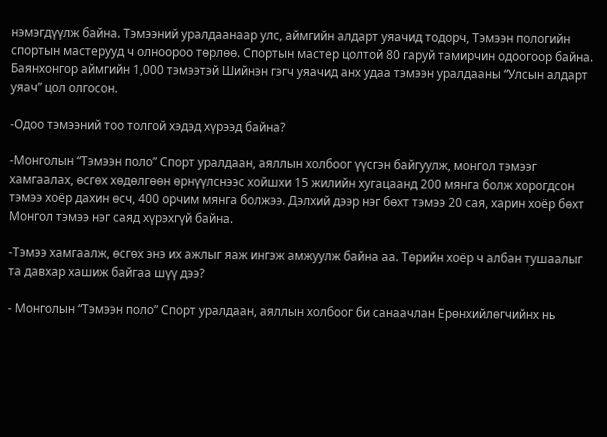нэмэгдүүлж байна. Тэмээний уралдаанаар улс, аймгийн алдарт уяачид тодорч, Тэмээн пологийн спортын мастерууд ч олноороо төрлөө. Спортын мастер цолтой 80 гаруй тамирчин одоогоор байна. Баянхонгор аймгийн 1,000 тэмээтэй Шийнэн гэгч уяачид анх удаа тэмээн уралдааны “Улсын алдарт уяач” цол олгосон.

-Одоо тэмээний тоо толгой хэдэд хүрээд байна?

-Монголын “Тэмээн поло” Спорт уралдаан, аяллын холбоог үүсгэн байгуулж, монгол тэмээг хамгаалах, өсгөх хөдөлгөөн өрнүүлснээс хойшхи 15 жилийн хугацаанд 200 мянга болж хорогдсон тэмээ хоёр дахин өсч, 400 орчим мянга болжээ. Дэлхий дээр нэг бөхт тэмээ 20 сая, харин хоёр бөхт Монгол тэмээ нэг саяд хүрэхгүй байна.

-Тэмээ хамгаалж, өсгөх энэ их ажлыг яаж ингэж амжуулж байна аа. Төрийн хоёр ч албан тушаалыг та давхар хашиж байгаа шүү дээ?

- Монголын “Тэмээн поло” Спорт уралдаан, аяллын холбоог би санаачлан Ерөнхийлөгчийнх нь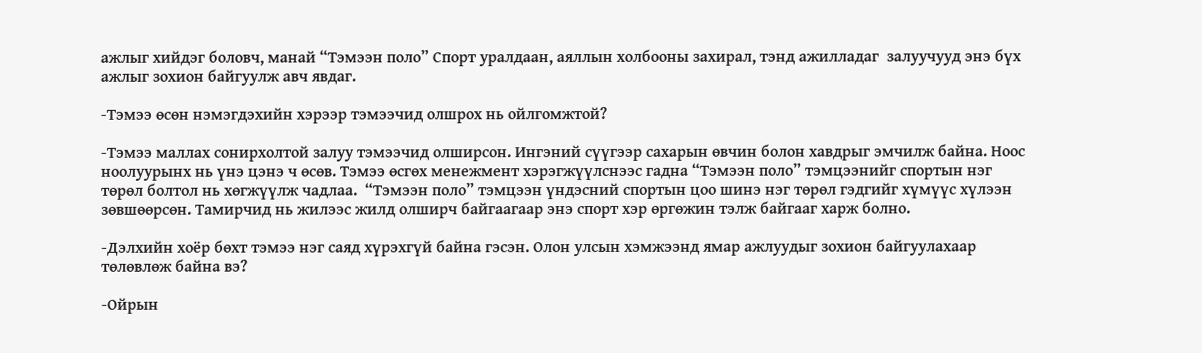ажлыг хийдэг боловч, манай “Тэмээн поло” Спорт уралдаан, аяллын холбооны захирал, тэнд ажилладаг  залуучууд энэ бүх ажлыг зохион байгуулж авч явдаг.

-Тэмээ өсөн нэмэгдэхийн хэрээр тэмээчид олшрох нь ойлгомжтой?

-Тэмээ маллах сонирхолтой залуу тэмээчид олширсон. Ингэний сүүгээр сахарын өвчин болон хавдрыг эмчилж байна. Ноос ноолуурынх нь үнэ цэнэ ч өсөв. Тэмээ өсгөх менежмент хэрэгжүүлснээс гадна “Тэмээн поло” тэмцээнийг спортын нэг төрөл болтол нь хөгжүүлж чадлаа.  “Тэмээн поло” тэмцээн үндэсний спортын цоо шинэ нэг төрөл гэдгийг хүмүүс хүлээн зөвшөөрсөн. Тамирчид нь жилээс жилд олширч байгаагаар энэ спорт хэр өргөжин тэлж байгааг харж болно.

-Дэлхийн хоёр бөхт тэмээ нэг саяд хүрэхгүй байна гэсэн. Олон улсын хэмжээнд ямар ажлуудыг зохион байгуулахаар төлөвлөж байна вэ?

-Ойрын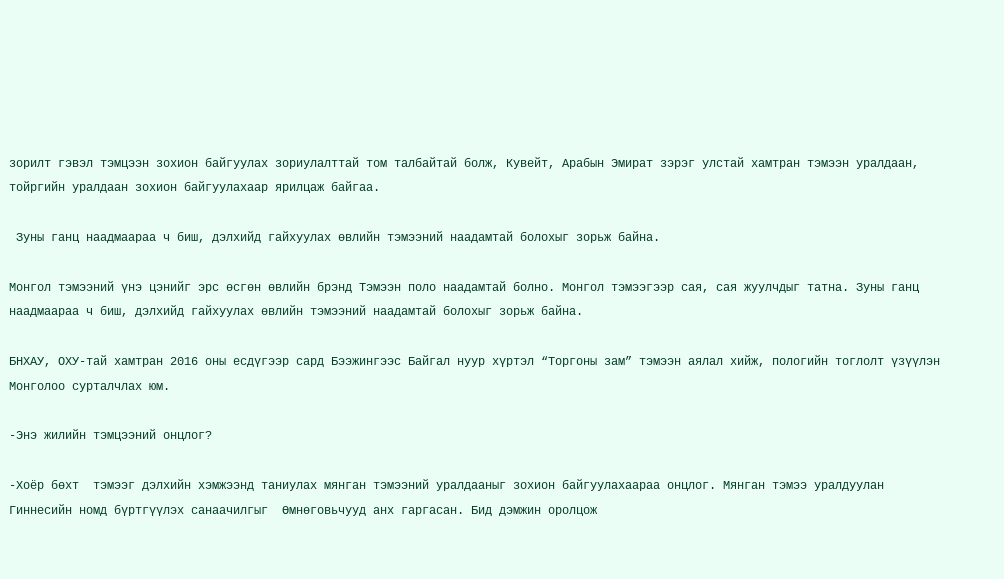зорилт гэвэл тэмцээн зохион байгуулах зориулалттай том талбайтай болж, Кувейт, Арабын Эмират зэрэг улстай хамтран тэмээн уралдаан, тойргийн уралдаан зохион байгуулахаар ярилцаж байгаа.

 Зуны ганц наадмаараа ч биш, дэлхийд гайхуулах өвлийн тэмээний наадамтай болохыг зорьж байна.

Монгол тэмээний үнэ цэнийг эрс өсгөн өвлийн брэнд Тэмээн поло наадамтай болно. Монгол тэмээгээр сая, сая жуулчдыг татна. Зуны ганц наадмаараа ч биш, дэлхийд гайхуулах өвлийн тэмээний наадамтай болохыг зорьж байна.

БНХАУ, ОХУ-тай хамтран 2016 оны есдүгээр сард Бээжингээс Байгал нуур хүртэл “Торгоны зам” тэмээн аялал хийж, пологийн тоглолт үзүүлэн Монголоо сурталчлах юм.

-Энэ жилийн тэмцээний онцлог?

-Хоёр бөхт  тэмээг дэлхийн хэмжээнд таниулах мянган тэмээний уралдааныг зохион байгуулахаараа онцлог. Мянган тэмээ уралдуулан Гиннесийн номд бүртгүүлэх санаачилгыг  Өмнөговьчууд анх гаргасан. Бид дэмжин оролцож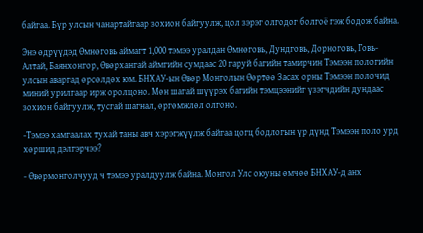байгаа. Бүр улсын чанартайгаар зохион байгуулж, цол зэрэг олгодог болгоё гэж бодож байна.

Энэ өдрүүдэд Өмнөговь аймагт 1,000 тэмээ уралдан Өмнөговь, Дундговь, Дорноговь, Говь-Алтай, Баянхонгор, Өвөрхангай аймгийн сумдаас 20 гаруй багийн тамирчин Тэмээн пологийн улсын аваргад өрсөлдөх юм. БНХАУ-ын Өвөр Монголын Өөртөө Засах орны Тэмээн полочид миний урилгаар ирж оролцоно. Мөн шагай шүүрэх багийн тэмцээнийг үзэгчдийн дундаас зохион байгуулж, тусгай шагнал, өргөмжлөл олгоно.

-Тэмээ хамгаалах тухай таны авч хэрэгжүүлж байгаа цогц бодлогын үр дүнд Тэмээн поло урд хөршид дэлгэрчээ?

- Өвөрмонголчууд ч тэмээ уралдуулж байна. Монгол Улс оюуны өмчөө БНХАУ-д анх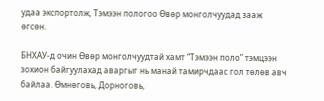удаа экспортолж, Тэмээн пологоо Өвөр монголчуудад зааж өгсөн.

БНХАУ-д очин Өвөр монголчуудтай хамт “Тэмээн поло” тэмцээн зохион байгуулахад аваргыг нь манай тамирчдаас гол төлөв авч байлаа. Өмнөговь, Дорноговь,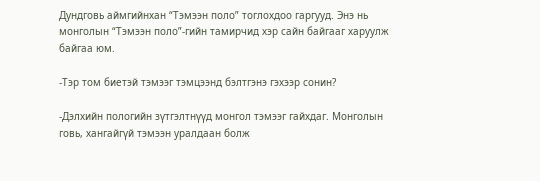Дундговь аймгийнхан “Тэмээн поло” тоглохдоо гаргууд. Энэ нь монголын “Тэмээн поло”-гийн тамирчид хэр сайн байгааг харуулж байгаа юм.

-Тэр том биетэй тэмээг тэмцээнд бэлтгэнэ гэхээр сонин?

-Дэлхийн пологийн зүтгэлтнүүд монгол тэмээг гайхдаг. Монголын говь, хангайгүй тэмээн уралдаан болж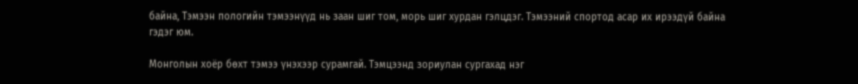байна, Тэмээн пологийн тэмээнүүд нь заан шиг том, морь шиг хурдан гэлцдэг. Тэмээний спортод асар их ирээдүй байна гэдэг юм.

Монголын хоёр бөхт тэмээ үнэхээр сурамгай. Тэмцээнд зориулан сургахад нэг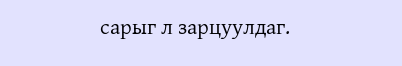сарыг л зарцуулдаг.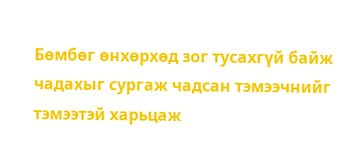Бөмбөг өнхөрхөд зог тусахгүй байж чадахыг сургаж чадсан тэмээчнийг тэмээтэй харьцаж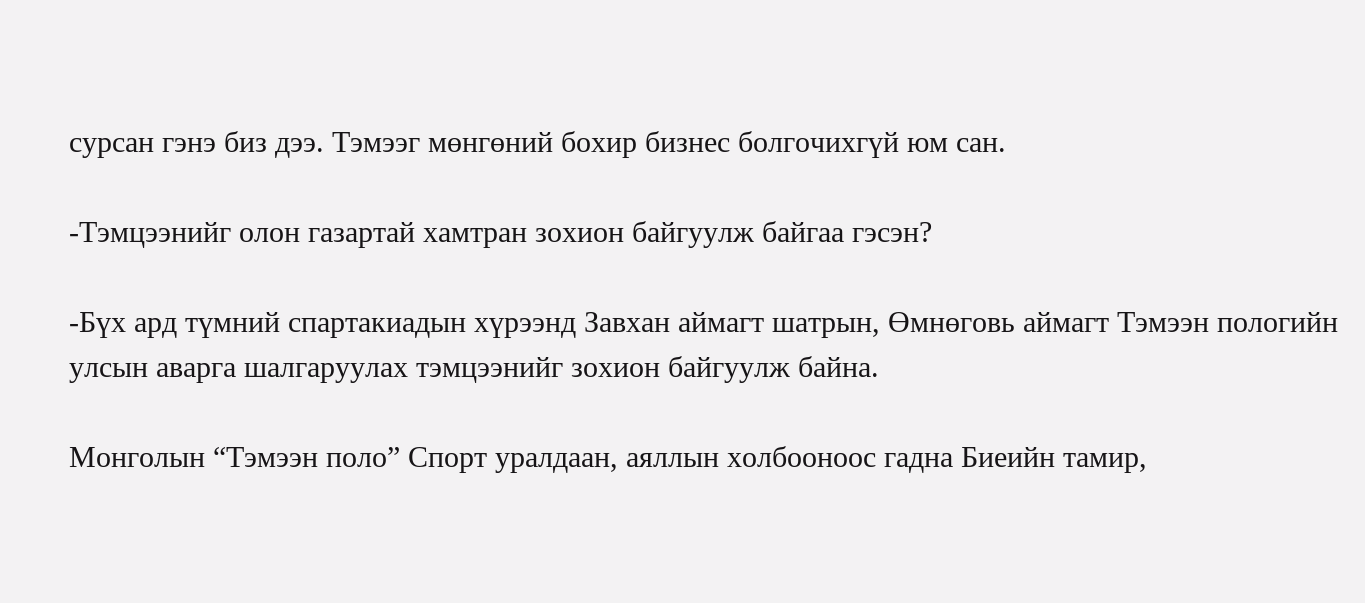сурсан гэнэ биз дээ. Тэмээг мөнгөний бохир бизнес болгочихгүй юм сан.

-Тэмцээнийг олон газартай хамтран зохион байгуулж байгаа гэсэн?

-Бүх ард түмний спартакиадын хүрээнд Завхан аймагт шатрын, Өмнөговь аймагт Тэмээн пологийн улсын аварга шалгаруулах тэмцээнийг зохион байгуулж байна.

Монголын “Тэмээн поло” Спорт уралдаан, аяллын холбооноос гадна Биеийн тамир,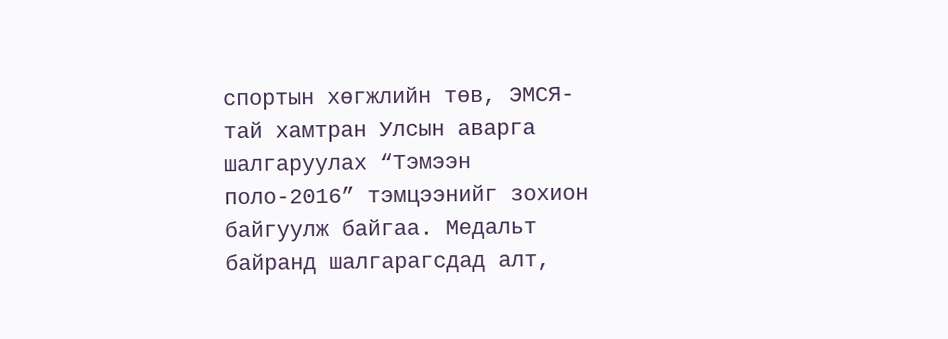спортын хөгжлийн төв, ЭМСЯ-тай хамтран Улсын аварга шалгаруулах “Тэмээн поло-2016” тэмцээнийг зохион байгуулж байгаа. Медальт байранд шалгарагсдад алт,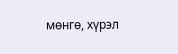мөнгө, хүрэл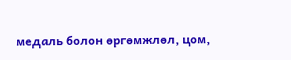медаль болон өргөмжлөл, цом,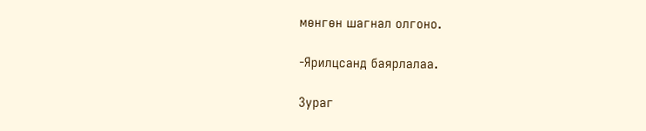мөнгөн шагнал олгоно.

-Ярилцсанд баярлалаа.

Зураг